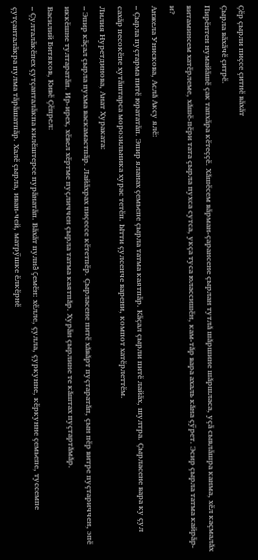Çӗр çырли пиҫсе ҫитнӗ вӑхӑт
Ҫырла вӑхӑчӗ ҫитрӗ.
Пирӗнтен нумайӑшӗ ҫак тапхӑра кӗтеҫҫӗ. Хăшӗсем вӑрман-ҫарансене çырлан тутлă шăршине шăршласа, уҫӑ сывлӑшра канма, хӗл каҫмалăх витаминсем хатӗрлеме, хăшӗ-пӗри тата ҫырла пухса сутса, укçа туса юлассишӗн, кам-тăр вара ахаль кăна çӳрет. Эсир ҫырла татма кайрӑр-и?
Анжела Унискова, Аслă Аксу ялӗ:
– Ҫырла пуҫтарма питӗ юрататӑп. Эпир яланах ҫемьепе ҫырла татма каятпӑр. Кӑҫал ҫырли питӗ лайӑх, шултра. Çырласене вара ку çул сахӑр песокӗпе хутӑштарса морозильника хурас тетӗп. Ытти ҫулсенче варени, компот хатӗрлеттӗм.
Лилия Нуретдинова, Анат Хураката:
– Эпир кӑҫал ҫырла пухма васкамастпӑр. Лайӑхрах пиҫессе кӗтетпӗр. Çырласене питӗ хăвăрт пуçтаратăп, ҫын пӗр витре пуҫтариччен, эпӗ иккӗшне тултаратӑп. Ир-ирех, хӗвел хӗртме пуçличчен ҫырла татма каятпăр. Хурӑн ҫырлине те кăштах пуҫтартăмăр.
Василий Битяков, Кивӗ Ҫӗпрел:
– Ҫулталӑкӗпех ҫутҫанталӑкпа килӗштерсе пурӑнатӑп. Вӑхӑт пулнă çемӗн: хӗлле, ҫулла, ҫуркунне, кӗркунне ҫемьепе, туссемпе ҫутҫанталӑкра пулма тӑрӑшатпӑр. Халӗ ҫырла, иван-чей, матрӳшке ӗлкӗрнӗ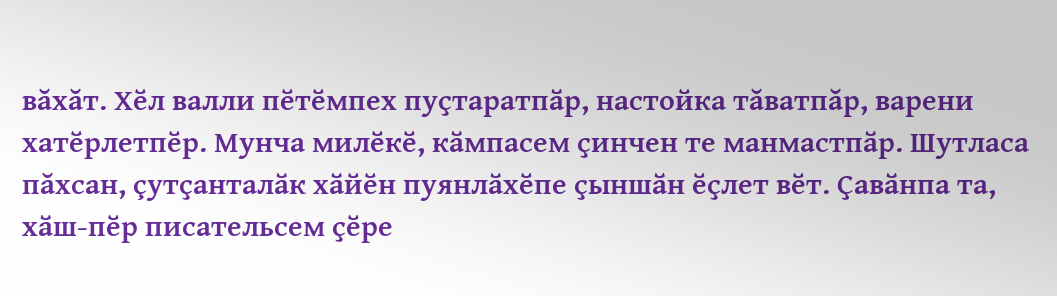вăхăт. Хӗл валли пӗтӗмпех пуҫтаратпӑр, настойка тăватпăр, варени хатӗрлетпӗр. Мунча милӗкӗ, кӑмпасем ҫинчен те манмастпӑр. Шутласа пăхсан, çутҫанталӑк хӑйӗн пуянлӑхӗпе ҫыншӑн ӗҫлет вӗт. Ҫавӑнпа та, хӑш-пӗр писательсем ҫӗре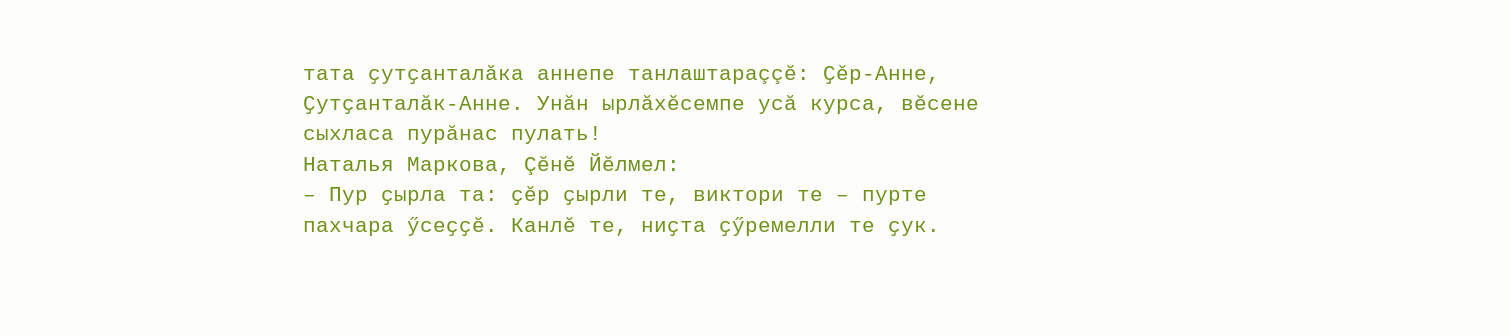тата ҫутҫанталӑка аннепе танлаштараççӗ: Ҫӗр-Анне, Ҫутҫанталӑк-Анне. Унӑн ырлӑхӗсемпе усӑ курса, вӗсене сыхласа пурăнас пулать!
Наталья Маркова, Çӗнӗ Йӗлмел:
– Пур ҫырла та: ҫӗр ҫырли те, виктори те – пурте пахчара ӳсеҫҫӗ. Канлӗ те, ниҫта ҫӳремелли те ҫук.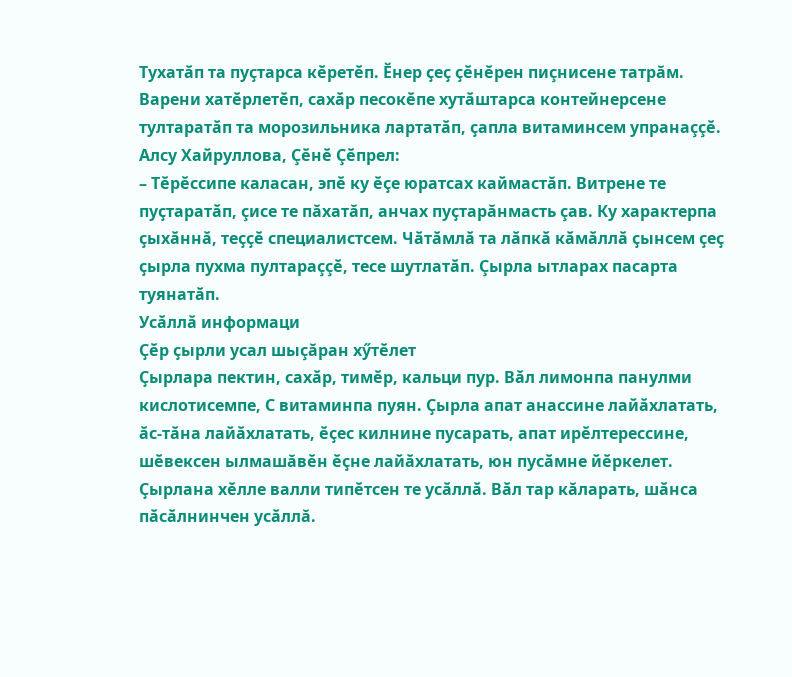Тухатӑп та пуҫтарса кӗретӗп. Ӗнер ҫеҫ ҫӗнӗрен пиçнисене татрăм. Варени хатӗрлетӗп, сахӑр песокӗпе хутӑштарса контейнерсене тултаратӑп та морозильника лартатӑп, ҫапла витаминсем упранаççӗ.
Алсу Хайруллова, Çӗнӗ Çӗпрел:
– Тӗрӗссипе каласан, эпӗ ку ӗҫе юратсах каймастăп. Витрене те пуҫтаратӑп, çисе те пăхатăп, анчах пуҫтарăнмасть çав. Ку характерпа ҫыхӑннӑ, теҫҫӗ специалистсем. Чӑтӑмлӑ та лӑпкӑ кӑмӑллӑ ҫынсем ҫеҫ ҫырла пухма пултараççӗ, тесе шутлатӑп. Çырла ытларах пасарта туянатӑп.
Усӑллӑ информаци
Ҫӗр ҫырли усал шыçăран хӳтӗлет
Ҫырлара пектин, сахӑр, тимӗр, кальци пур. Вӑл лимонпа панулми кислотисемпе, С витаминпа пуян. Ҫырла апат анассине лайӑхлатать, ӑс-тӑна лайӑхлатать, ӗҫес килнине пусарать, апат ирӗлтерессине, шӗвексен ылмашăвӗн ӗҫне лайӑхлатать, юн пусӑмне йӗркелет. Ҫырлана хӗлле валли типӗтсен те усӑллӑ. Вӑл тар кăларать, шӑнса пӑсӑлнинчен усӑллă.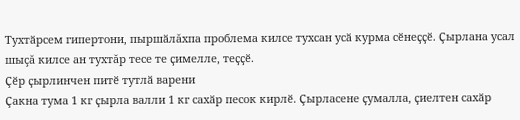Тухтӑрсем гипертони, пыршӑлăхпа проблема килсе тухсан усӑ курма сӗнеҫҫӗ. Ҫырлана усал шыçă килсе ан тухтăр тесе те ҫимелле, теҫҫӗ.
Ҫӗр ҫырлинчен питӗ тутлӑ варени
Ҫакна тума 1 кг ҫырла валли 1 кг сахӑр песок кирлӗ. Ҫырласене ҫумалла, ҫиелтен сахӑр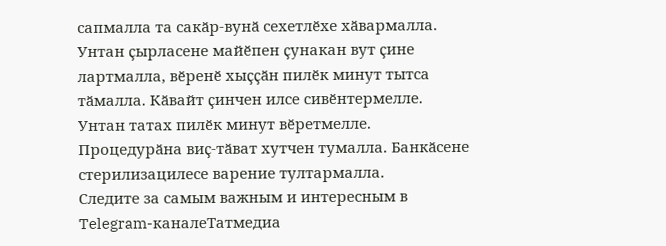сапмалла та сакӑр-вунӑ сехетлӗхе хӑвармалла. Унтан ҫырласене майӗпен ҫунакан вут ҫине лартмалла, вӗренӗ хыҫҫӑн пилӗк минут тытса тӑмалла. Кӑвайт ҫинчен илсе сивӗнтермелле. Унтан татах пилӗк минут вӗретмелле. Процедурӑна виҫ-тӑват хутчен тумалла. Банкӑсене стерилизацилесе варение тултармалла.
Следите за самым важным и интересным в Telegram-каналеТатмедиа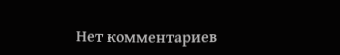Нет комментариев